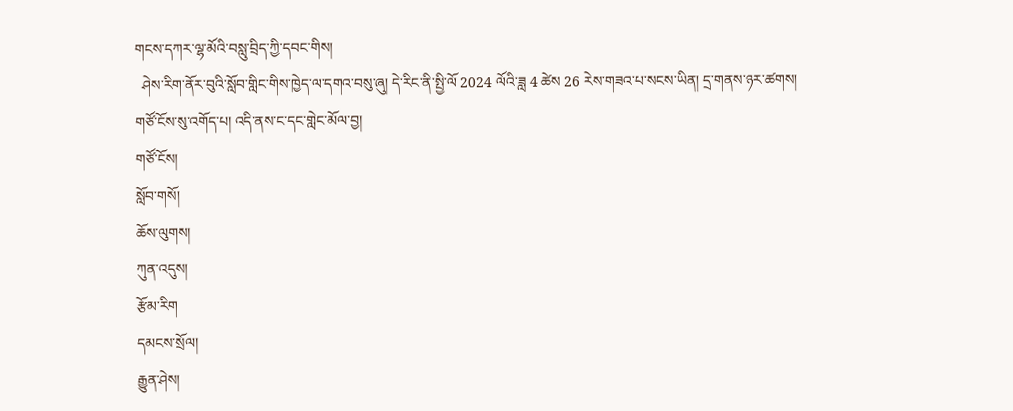གངས་དཀར་ལྷ་མོའི་བསླུ་བྲིད་ཀྱི་དབང་གིས།
  ཤེས་རིག་ནོར་བུའི་སློབ་གླིང་གིས་ཁྱེད་ལ་དགའ་བསུ་ཞུ། དེ་རིང་ནི་སྤྱི་ལོ 2024 ལོའི་ཟླ 4 ཚེས 26 རེས་གཟའ་པ་སངས་ཡིན། དྲ་གནས་ཉར་ཚགས།  གཙོ་ངོས་སུ་འགོད་པ། འདི་ནས་ང་དང་གླེང་མོལ་བྱ།
གཙོ་ངོས།
སློབ་གསོ།
ཆོས་ལུགས།
ཀུན་འདུས།
རྩོམ་རིག
དམངས་སྲོལ།
རྒྱུན་ཤེས།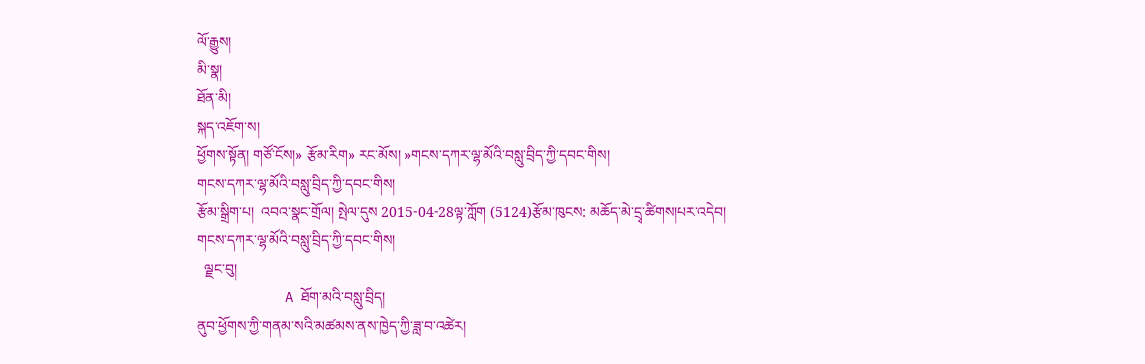ལོ་རྒྱུས།
མི་སྣ།
ཐོན་མི།
སྐད་འཇོག་ས།
ཕྱོགས་སྟོན། གཙོ་ངོས།» རྩོམ་རིག» རང་མོས། »གངས་དཀར་ལྷ་མོའི་བསླུ་བྲིད་ཀྱི་དབང་གིས།
གངས་དཀར་ལྷ་མོའི་བསླུ་བྲིད་ཀྱི་དབང་གིས།
རྩོམ་སྒྲིག་པ།  འབའ་སྣང་གྲོལ། སྤེལ་དུས 2015-04-28ལྟ་ཀློག (5124)རྩོམ་ཁུངས: མཆོད་མེ་དྲྭ་ཚིགས།པར་འདེབ།
གངས་དཀར་ལྷ་མོའི་བསླུ་བྲིད་ཀྱི་དབང་གིས།
  ལྗང་བུ།
           A ཐོག་མའི་བསླུ་བྲིད།
ནུབ་ཕྱོགས་ཀྱི་གནམ་སའི་མཚམས་ནས་ཁྱེད་ཀྱི་ཟླ་བ་འཚེར།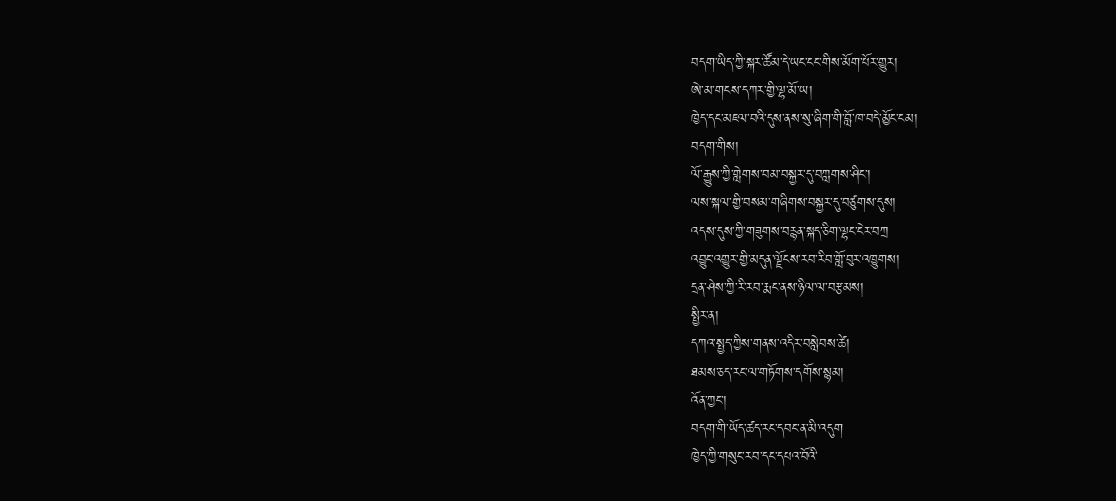བདག་ཡིད་ཀྱི་སྐར་ཚོམ་དེ་ཡང་ངང་གིས་མོག་པོར་གྱུར།
ཨེ་མ་གངས་དཀར་གྱི་ལྷ་མོ་ཡ།
ཁྱེད་དང་མཇལ་བའི་དུས་ནས་སུ་ཞིག་གི་བློ་ཁ་བདེ་མྱོང་ངམ།
བདག་གིས།
ལོ་རྒྱུས་ཀྱི་གླེགས་བམ་བསྐྱར་དུ་བཀླགས་ཤིང་།
ལས་སྐལ་གྱི་བསམ་གཞིགས་བསྐྱར་དུ་བཙུགས་དུས།
འདས་དུས་ཀྱི་གཟུགས་བརྙན་སྐད་ཅིག་ལྷང་ངེར་བཀྲ
འབྱུང་འགྱུར་གྱི་མདུན་ལྗོངས་རབ་རིབ་གློ་བུར་འཁྱུགས།
དྲན་ཤེས་ཀྱི་རི་རབ་རྨང་ནས་ཉིལ་ལ་བརྩམས།
སྤྱིར་ན།
དཀའ་སྤྱད་ཀྱིས་གནས་འདིར་བསླེབས་ཚེ།
ཐམས་ཅད་རང་ལ་གཏོགས་དགོས་སྙམ།
འོན་ཀྱང་།
བདག་གི་ཡོད་ཚད་རང་དབང་ན་མི་འདུག
ཁྱེད་ཀྱི་གསུང་རབ་དང་དཔའ་བོའི་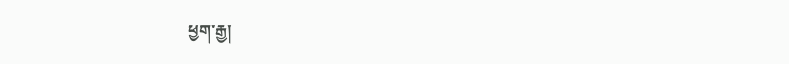ཕྱག་རྒྱ།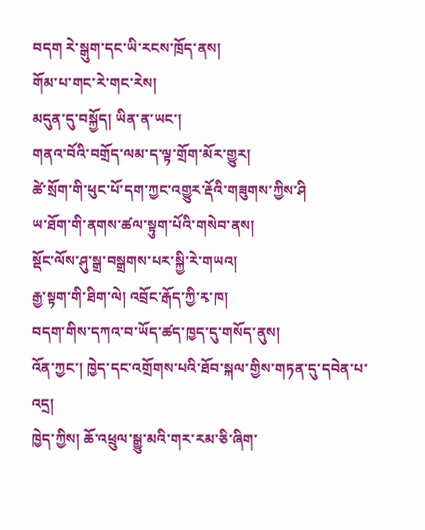བདག རེ་སྒུག་དང་ཡི་རངས་ཁྲོད་ནས།
གོམ་པ་གང་རེ་གང་རེས།
མདུན་དུ་བསྐྱོད། ཡིན་ན་ཡང་།
གནའ་བོའི་བགྲོད་ལམ་ད་ལྟ་གྲོག་མོར་གྱུར།
ཚེ་སྲོག་གི་ཕུང་པོ་དག་ཀྱང་འགྱུར་རྡོའི་གཟུགས་ཀྱིས་ཤི
ཡ་ཐོག་གི་ནགས་ཚལ་སྟུག་པོའི་གསེབ་ནས།
སྡོང་ལོས་ཤུ་སྒྲ་བསྒྲགས་པར་སྐྱི་རེ་གཡའ།
རྒྱ་སྟག་གི་ཐིག་ལེ། འབྲོང་རྒོད་ཀྱི་རྭ་ཁ།
བདག་གིས་དཀའ་བ་ཡོད་ཚད་ཁྱད་དུ་གསོད་ནུས།
འོན་ཀྱང་། ཁྱེད་དང་འགྲོགས་པའི་ཐོབ་སྐལ་གྱིས་གཏན་དུ་དབེན་པ་འདྲ།
ཁྱེད་ཀྱིས། ཆོ་འཕྲུལ་སྒྱུ་མའི་གར་རམ་ཅི་ཞིག་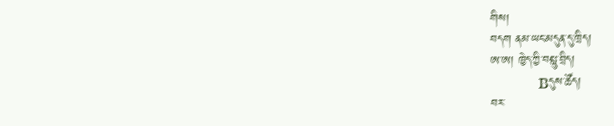གིས།
བདག ནམ་ཡང་མདུན་དུ་ཁྲིད།
ཨ་ཨ། ཁྱེད་ཀྱི་བསླུ་བྲིད།
                Bདུས་ཚོད།
བར་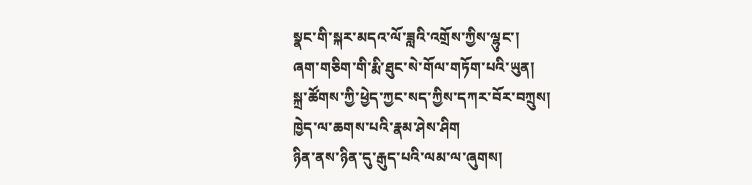སྣང་གི་སྐར་མདའ་ལོ་ཟླའི་འགྲོས་ཀྱིས་ལྷུང་།
ཞག་གཅིག་གི་རྨི་ཐུང་སེ་གོལ་གཏོག་པའི་ཡུན།
སྐྲ་ཚོགས་ཀྱི་ཕྱེད་ཀྱང་སད་ཀྱིས་དཀར་བོར་བཀྲུས།
ཁྱེད་ལ་ཆགས་པའི་རྣམ་ཤེས་ཤིག
ཉིན་ནས་ཉིན་དུ་རྒུད་པའི་ལམ་ལ་ཞུགས།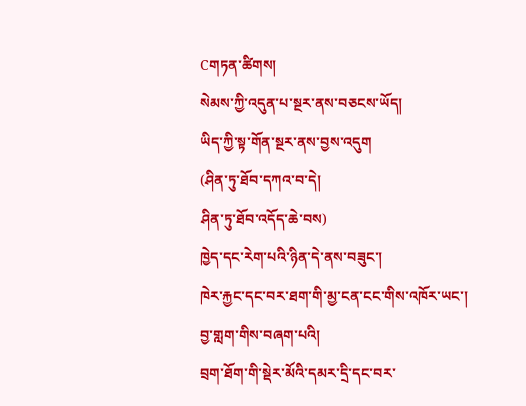Cགཏན་ཚིགས།
སེམས་ཀྱི་འདུན་པ་སྔར་ནས་བཅངས་ཡོད།
ཡིད་ཀྱི་སྟ་གོན་སྔར་ནས་བྱས་འདུག
(ཤིན་ཏུ་ཐོབ་དཀའ་བ་དེ།
ཤིན་ཏུ་ཐོབ་འདོད་ཆེ་བས)
ཁྱེད་དང་རེག་པའི་ཉིན་དེ་ནས་བཟུང་།
ཁེར་རྐྱང་དང་བར་ཐག་གི་མྱ་ངན་ངང་གིས་འཁོར་ཡང་།
བྱ་གླག་གིས་བཞག་པའི།
བྲག་ཐོག་གི་སྡེར་མོའི་དམར་དྲི་དང་བར་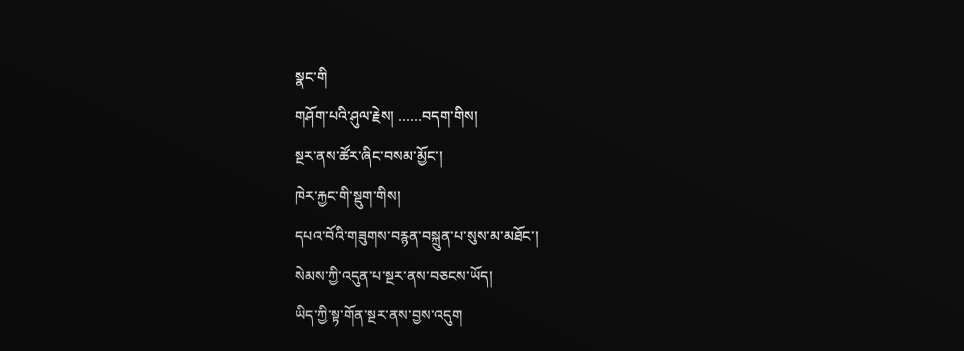སྣང་གི
གཤོག་པའི་ཤུལ་རྗེས། ……བདག་གིས།
སྔར་ནས་ཚོར་ཞིང་བསམ་མྱོང་།
ཁེར་རྐྱང་གི་སྡུག་གིས།
དཔའ་བོའི་གཟུགས་བརྙན་བསྐྲུན་པ་སུས་མ་མཐོང་།
སེམས་ཀྱི་འདུན་པ་སྔར་ནས་བཅངས་ཡོད།
ཡིད་ཀྱི་སྟ་གོན་སྔར་ནས་བྱས་འདུག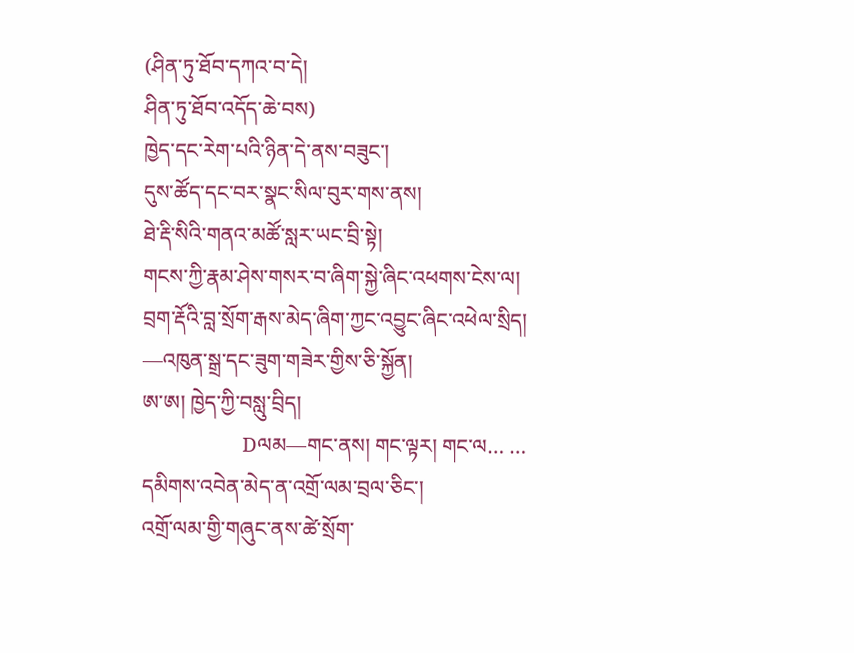(ཤིན་ཏུ་ཐོབ་དཀའ་བ་དེ།
ཤིན་ཏུ་ཐོབ་འདོད་ཆེ་བས)
ཁྱེད་དང་རེག་པའི་ཉིན་དེ་ནས་བཟུང་།
དུས་ཚོད་དང་བར་སྣང་སིལ་བུར་གས་ནས།
ཐེ་རྡི་སིའི་གནའ་མཚོ་སླར་ཡང་བྲི་སྟེ།
གངས་ཀྱི་རྣམ་ཤེས་གསར་བ་ཞིག་སྐྱེ་ཞིང་འཕགས་ངེས་ལ།
བྲག་རྡོའི་བླ་སྲོག་རྒས་མེད་ཞིག་ཀྱང་འབྱུང་ཞིང་འཕེལ་སྲིད།
—འཁུན་སྒྲ་དང་ཟུག་གཟེར་གྱིས་ཅི་སྐྱོན།
ཨ་ཨ། ཁྱེད་ཀྱི་བསླུ་བྲིད།
                    Dལམ—གང་ནས། གང་ལྟར། གང་ལ… …
དམིགས་འབེན་མེད་ན་འགྲོ་ལམ་བྲལ་ཅིང་།
འགྲོ་ལམ་གྱི་གཞུང་ནས་ཚེ་སྲོག་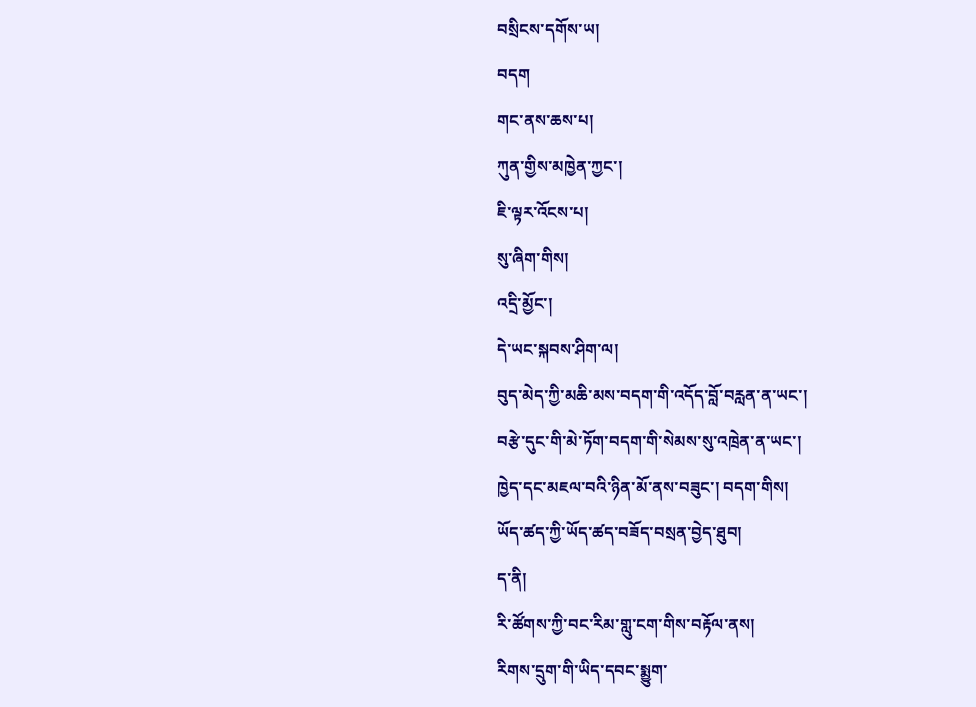བསྲིངས་དགོས་ཡ།
བདག
གང་ནས་ཆས་པ།
ཀུན་གྱིས་མཁྱེན་ཀྱང་།
ཇི་ལྟར་འོངས་པ།
སུ་ཞིག་གིས།
འདྲི་མྱོང་།
དེ་ཡང་སྐབས་ཤིག་ལ།
བུད་མེད་ཀྱི་མཆི་མས་བདག་གི་འདོད་བློ་བརླན་ན་ཡང་།
བརྩེ་དུང་གི་མེ་ཏོག་བདག་གི་སེམས་སུ་འཁྲེན་ན་ཡང་།
ཁྱེད་དང་མཇལ་བའི་ཉིན་མོ་ནས་བཟུང་། བདག་གིས།
ཡོད་ཚད་ཀྱི་ཡོད་ཚད་བཟོད་བསྲན་བྱེད་ཐུབ།
ད་ནི།
རི་ཚོགས་ཀྱི་བང་རིམ་གླུ་ངག་གིས་བརྟོལ་ནས།
རིགས་དྲུག་གི་ཡིད་དབང་སྨྱུག་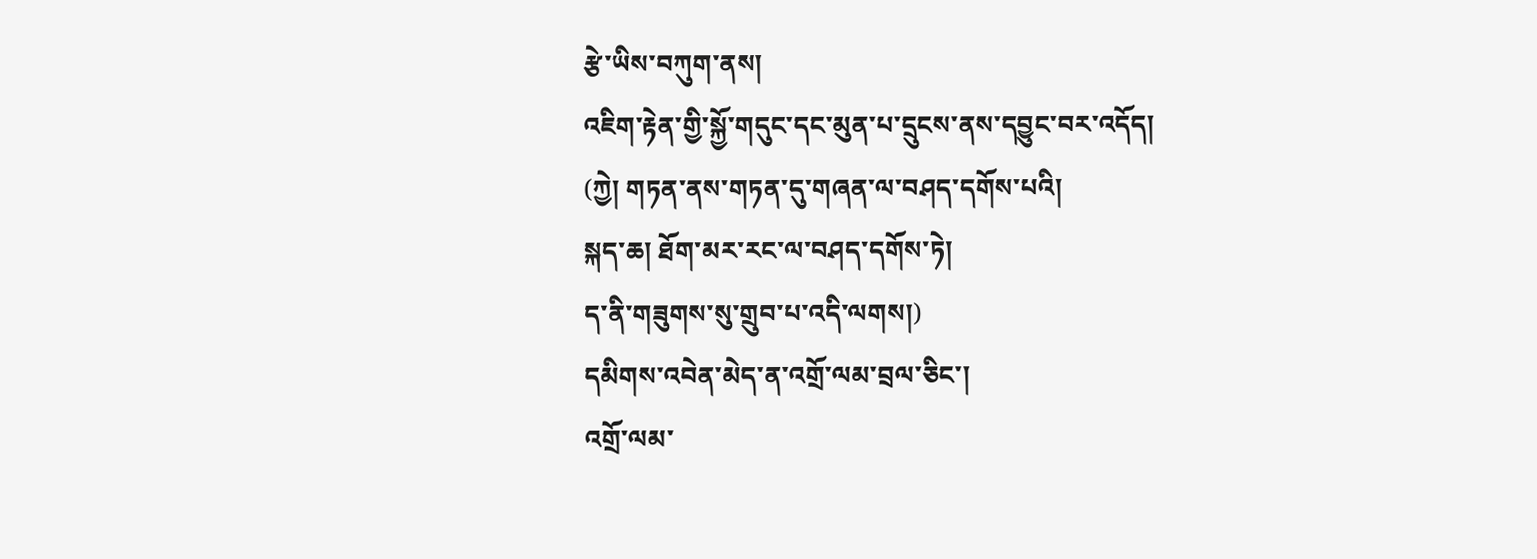རྩེ་ཡིས་བཀུག་ནས།
འཇིག་རྟེན་གྱི་སྐྱོ་གདུང་དང་མུན་པ་དྲུངས་ནས་དབྱུང་བར་འདོད།
(ཀྱེ། གཏན་ནས་གཏན་དུ་གཞན་ལ་བཤད་དགོས་པའི།
སྐད་ཆ། ཐོག་མར་རང་ལ་བཤད་དགོས་ཏེ།
ད་ནི་གཟུགས་སུ་གྲུབ་པ་འདི་ལགས།)
དམིགས་འབེན་མེད་ན་འགྲོ་ལམ་བྲལ་ཅིང་།
འགྲོ་ལམ་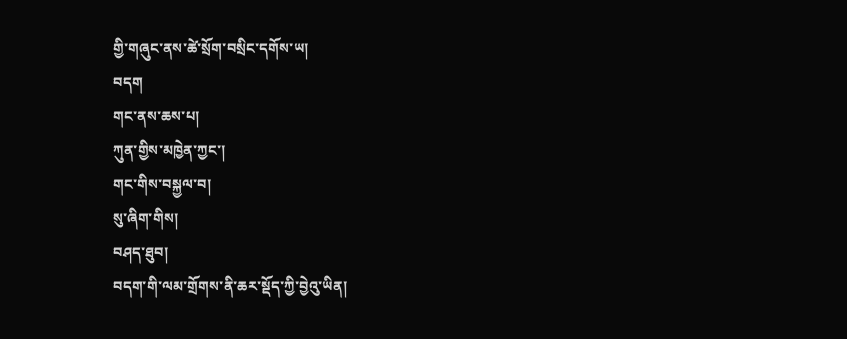གྱི་གཞུང་ནས་ཚེ་སྲོག་བསྲིང་དགོས་ཡ།
བདག
གང་ནས་ཆས་པ།
ཀུན་གྱིས་མཁྱེན་ཀྱང་།
གང་གིས་བསྐྱལ་བ།
སུ་ཞིག་གིས།
བཤད་ཐུབ།
བདག་གི་ལམ་གྲོགས་ནི་ཆར་སྡོད་ཀྱི་བྱེའུ་ཡིན།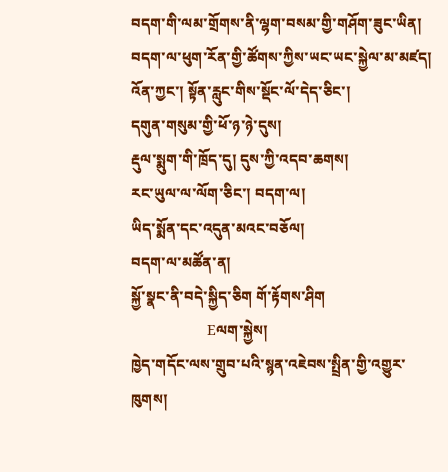བདག་གི་ལམ་གྲོགས་ནི་ལྷག་བསམ་གྱི་གཤོག་ཟུང་ཡིན།
བདག་ལ་ཕུག་རོན་གྱི་ཚོགས་ཀྱིས་ཡང་ཡང་སྐྱེལ་མ་མཛད།
འོན་ཀྱང་། སྟོན་རླུང་གིས་སྡོང་ལོ་དེད་ཅིང་།
དགུན་གསུམ་གྱི་ཕོ་ཉ་ཉེ་དུས།
རྡུལ་སྨུག་གི་ཁྲོད་དུ། དུས་ཀྱི་འདབ་ཆགས།
རང་ཡུལ་ལ་ལོག་ཅིང་། བདག་ལ།
ཡིད་སྨོན་དང་འདུན་མའང་བཅོལ།
བདག་ལ་མཚོན་ན།
སྐྱོ་སྣང་ནི་བདེ་སྐྱིད་ཅིག གོ་རྟོགས་ཤིག
                   Eལག་སྐྱེས།
ཁྱེད་གདོང་ལས་གྲུབ་པའི་སྙན་འཇེབས་སྤྲིན་གྱི་འགྱུར་ཁུགས།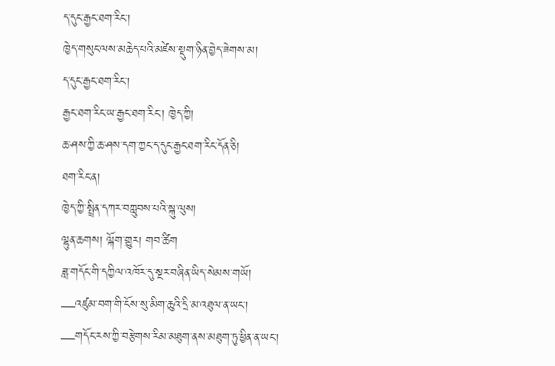ད་དུང་རྒྱང་ཐག་རིང་།
ཁྱེད་གསུང་ལས་མཆེད་པའི་མཛེས་སྡུག་ཉིན་བྱེད་ཟེགས་མ།
ད་དུང་རྒྱང་ཐག་རིང་།
རྒྱང་ཐག་རིང་ཡ་རྒྱང་ཐག་རིང་། ཁྱེད་ཀྱི།
ཆ་ཤས་ཀྱི་ཆ་ཤས་དག་ཀྱང་ད་དུང་རྒྱང་ཐག་རིང་དོན་ཅི།
ཐག་རིང་ན།
ཁྱེད་ཀྱི་སྤྲིན་དཀར་བཀླུབས་པའི་སྐུ་ལུས།
ལྷུན་ཆགས། ལྐོག་གྱུར། གབ་ཚིག
ཟླ་གདོང་གི་དཀྱིལ་འཁོར་དུ་སྔར་བཞིན་ཡིད་སེམས་གཡོ།
—འཛུམ་བག་གི་ངོས་སུ་མིག་ཆུའི་དྲི་མ་འཐུལ་ན་ཡང་།
—གདོང་རས་ཀྱི་བརྩེགས་རིམ་མཐུག་ནས་མཐུག་ཏུ་ཕྱིན་ན་ཡང་།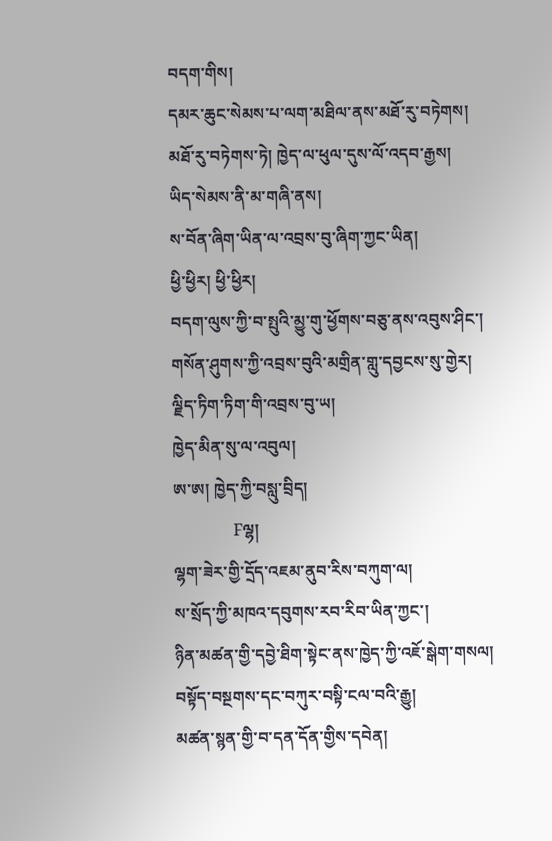བདག་གིས།
དམར་ཆུང་སེམས་པ་ལག་མཐིལ་ནས་མཐོ་རུ་བཏེགས།
མཐོ་རུ་བཏེགས་ཏེ། ཁྱེད་ལ་ཕུལ་དུས་ལོ་འདབ་རྒྱས།
ཡིད་སེམས་ནི་མ་གཞི་ནས།
ས་བོན་ཞིག་ཡིན་ལ་འབྲས་བུ་ཞིག་ཀྱང་ཡིན།
ཕྱི་ཕྱིར། ཕྱི་ཕྱིར།
བདག་ལུས་ཀྱི་བ་སྤུའི་མྱུ་གུ་ཕྱོགས་བཅུ་ནས་འབུས་ཤིང་།
གསོན་ཤུགས་ཀྱི་འབྲས་བུའི་མགྲིན་གླུ་དབྱངས་སུ་གྱེར།
ལྗིད་ཏིག་ཏིག་གི་འབྲས་བུ་ཡ།
ཁྱེད་མིན་སུ་ལ་འབུལ།
ཨ་ཨ། ཁྱེད་ཀྱི་བསླུ་བྲིད།
               Fལྷ།
ལྷག་ཟེར་གྱི་དྲོད་འཇམ་ནུབ་རིས་བཀུག་ལ།
ས་སྲོད་ཀྱི་མཁའ་དབུགས་རབ་རིབ་ཡིན་ཀྱང་།
ཉིན་མཚན་གྱི་དབྱེ་ཐིག་སྟེང་ནས་ཁྱེད་ཀྱི་འཇོ་སྒེག་གསལ།
བསྟོད་བསྔགས་དང་བཀུར་བསྟི་ངལ་བའི་རྒྱུ།
མཚན་སྙན་གྱི་བ་དན་དོན་གྱིས་དབེན།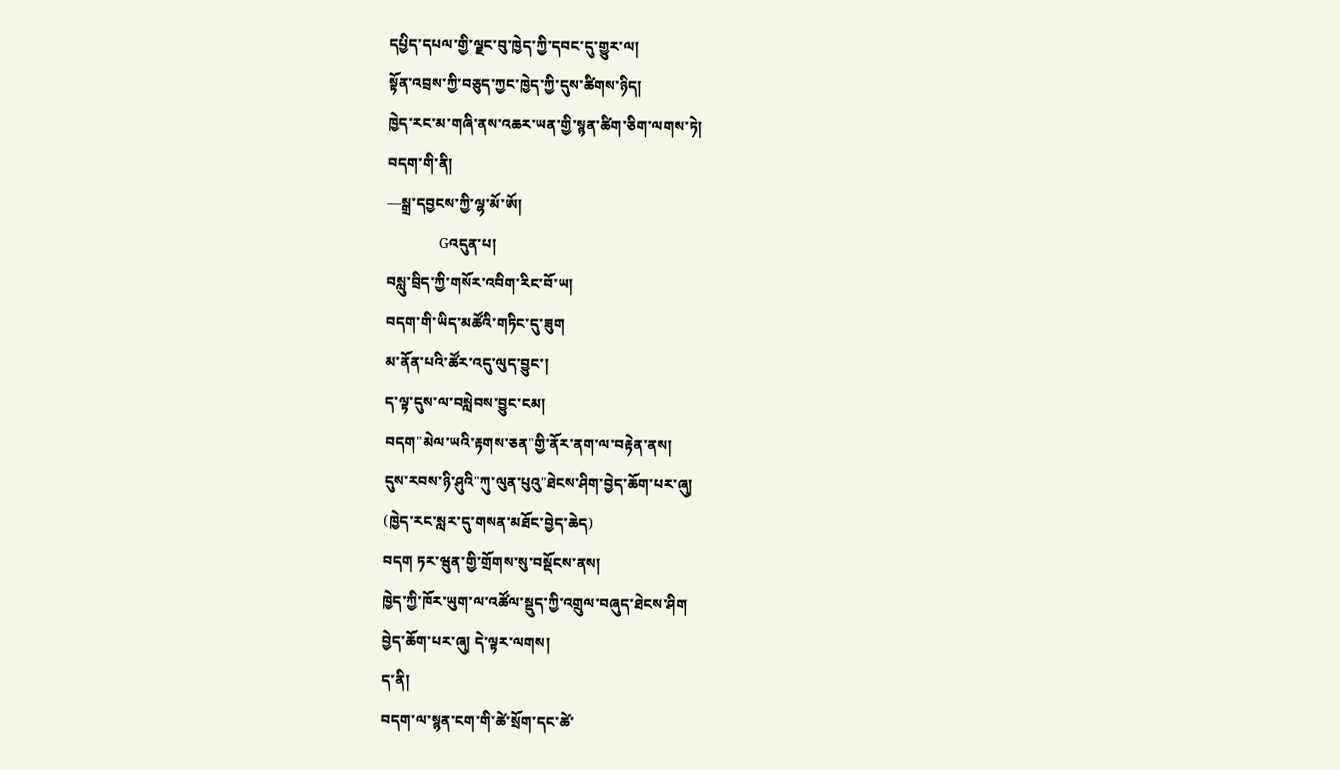དཔྱིད་དཔལ་གྱི་ལྗང་བུ་ཁྱེད་ཀྱི་དབང་དུ་གྱུར་ལ།
སྟོན་འབྲས་ཀྱི་བཅུད་ཀྱང་ཁྱེད་ཀྱི་དུས་ཚིགས་ཉིད།
ཁྱེད་རང་མ་གཞི་ནས་འཆར་ཡན་གྱི་སྙན་ཚིག་ཅིག་ལགས་ཏེ།
བདག་གི་ནི།
—སྒྲ་དབྱངས་ཀྱི་ལྷ་མོ་ཨོ།
             Gའདུན་པ།
བསླུ་བྲིད་ཀྱི་གསོར་འབིག་རིང་བོ་ཡ།
བདག་གི་ཡིད་མཚོའི་གཏིང་དུ་ཟུག
མ་ནོན་པའི་ཚོར་འདུ་ལུད་བྱུང་།
ད་ལྟ་དུས་ལ་བསླེབས་བྱུང་ངམ།
བདག"མེལ་ཡའི་རྟགས་ཅན"གྱི་ནོར་ནག་ལ་བརྟེན་ནས།
དུས་རབས་ཉི་ཤུའི"ཀུ་ལུན་པུའུ"ཐེངས་ཤིག་བྱེད་ཆོག་པར་ཞུ།
(ཁྱེད་རང་སླར་དུ་གསན་མཐོང་བྱེད་ཆེད)
བདག ཏར་ཝུན་གྱི་གྲོགས་སུ་བསྡོངས་ནས།
ཁྱེད་ཀྱི་ཁོར་ཡུག་ལ་འཚོལ་སྡུད་ཀྱི་འགྲུལ་བཞུད་ཐེངས་ཤིག
བྱེད་ཆོག་པར་ཞུ། དེ་ལྟར་ལགས།
ད་ནི།
བདག་ལ་སྙན་ངག་གི་ཚེ་སྲོག་དང་ཚེ་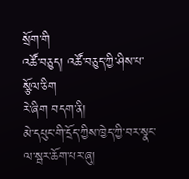སྲོག་གི
འཚོ་བཅུད། འཚོ་བཅུད་ཀྱི་ཤིས་པ་སྩོལ་ཅིག
རེ་ཞིག བདག་ནི།
མེ་དཔུང་གི་དྲོད་ཀྱིས་ཁྱེད་ཀྱི་བར་སྣང་ལ་སྦར་ཆོག་པར་ཞུ།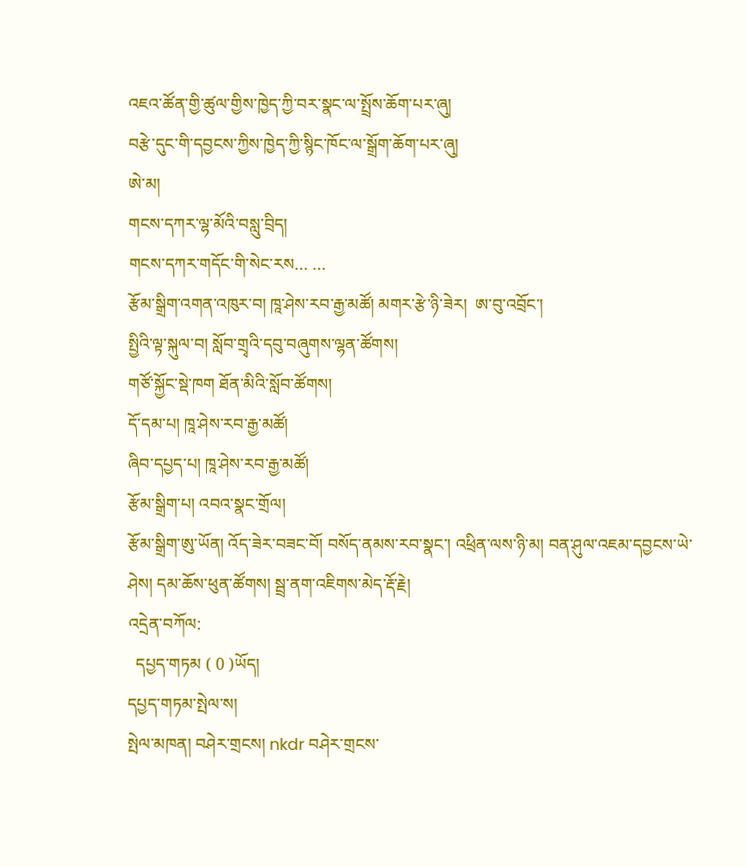འཇའ་ཚོན་གྱི་ཚུལ་གྱིས་ཁྱེད་ཀྱི་བར་སྣང་ལ་སྤྲོས་ཆོག་པར་ཞུ།
བརྩེ་དུང་གི་དབྱངས་ཀྱིས་ཁྱེད་ཀྱི་སྙིང་ཁོང་ལ་སྒྲོག་ཆོག་པར་ཞུ།
ཨེ་མ།
གངས་དཀར་ལྷ་མོའི་བསླུ་བྲིད།
གངས་དཀར་གདོང་གི་སེང་རས… …
རྩོམ་སྒྲིག་འགན་འཁུར་བ། ཁཱ་ཤེས་རབ་རྒྱ་མཚོ། མགར་རྩེ་ཉི་ཟེར།  ཨ་བུ་འབྲོང་།
སྤྱིའི་ལྟ་སྐུལ་བ། སློབ་གྲྭའི་དབུ་བཞུགས་ལྷན་ཚོགས།
གཙོ་སྐྱོང་སྡེ་ཁག ཐོན་མིའི་སློབ་ཚོགས།
དོ་དམ་པ། ཁཱ་ཤེས་རབ་རྒྱ་མཚོ།
ཞིབ་དཔྱད་པ། ཁཱ་ཤེས་རབ་རྒྱ་མཚོ།
རྩོམ་སྒྲིག་པ། འབའ་སྣང་གྲོལ།
རྩོམ་སྒྲིག་ཨུ་ཡོན། འོད་ཟེར་བཟང་བོ། བསོད་ནམས་རབ་སྣང་། འཕྲིན་ལས་ཉི་མ། བན་ཤུལ་འཇམ་དབྱངས་ཡེ་ཤེས། དམ་ཆོས་ཕུན་ཚོགས། སྦྲ་ནག་འཇིགས་མེད་རྡོ་རྗེ།
འདྲེན་བཀོལ:
  དཔྱད་གཏམ ( 0 )ཡོད།
དཔྱད་གཏམ་སྤེལ་ས།
སྤེལ་མཁན། བཤེར་གྲངས། nkdr བཤེར་གྲངས་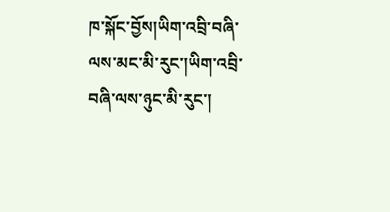ཁ་སྐོང་བྱོས།ཡིག་འབྲི་བཞི་ལས་མང་མི་རུང་།ཡིག་འབྲི་བཞི་ལས་ཉུང་མི་རུང་།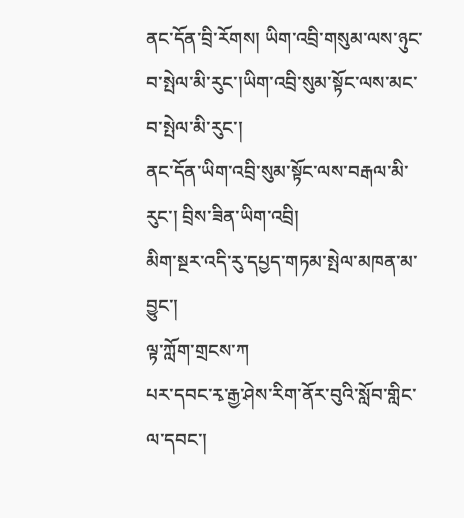ནང་དོན་བྲི་རོགས། ཡིག་འབྲི་གསུམ་ལས་ཉུང་བ་སྤེལ་མི་རུང་།ཡིག་འབྲི་སུམ་སྟོང་ལས་མང་བ་སྤེལ་མི་རུང་།
ནང་དོན་ཡིག་འབྲི་སུམ་སྟོང་ལས་བརྒལ་མི་རུང་། བྲིས་ཟིན་ཡིག་འབྲི།
མིག་སྔར་འདི་རུ་དཔྱད་གཏམ་སྤེལ་མཁན་མ་བྱུང་།
ལྟ་ཀློག་གྲངས་ཀ
པར་དབང་རྭ་རྒྱ་ཤེས་རིག་ནོར་བུའི་སློབ་གླིང་ལ་དབང་།